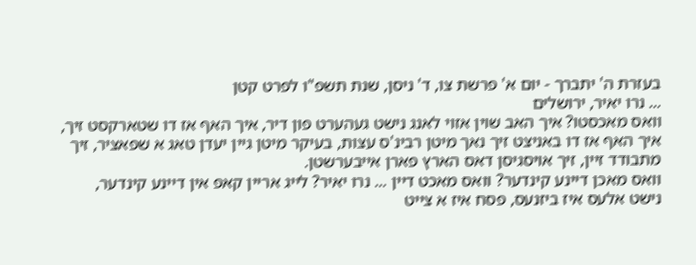בעזרת ה' יתברך - יום א' פרשת צו, ד' ניסן, שנת תשפ"ו לפרט קטן
... נרו יאיר, ירושלים
וואס מאכסטו? איך האב שוין אזוי לאנג נישט געהערט פון דיר, איך האף אז דו שטארקסט זיך, איך האף אז דו באניצט זיך נאך מיטן רבינ'ס עצות, בעיקר מיטן גיין יעדן טאג א שפאציר, זיך מתבודד זיין, זיך אויסגיסן דאס הארץ פארן אייבערשטן.
וואס מאכן דיינע קינדער? וואס מאכט דיין ... נרו יאיר? לייג אריין קאפ אין דיינע קינדער, נישט אלעס איז ביזנעס, פסח איז א צייט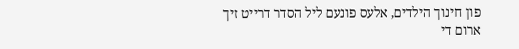פון חינוך הילדים, אלעס פונעם ליל הסדר דרייט זיך ארום די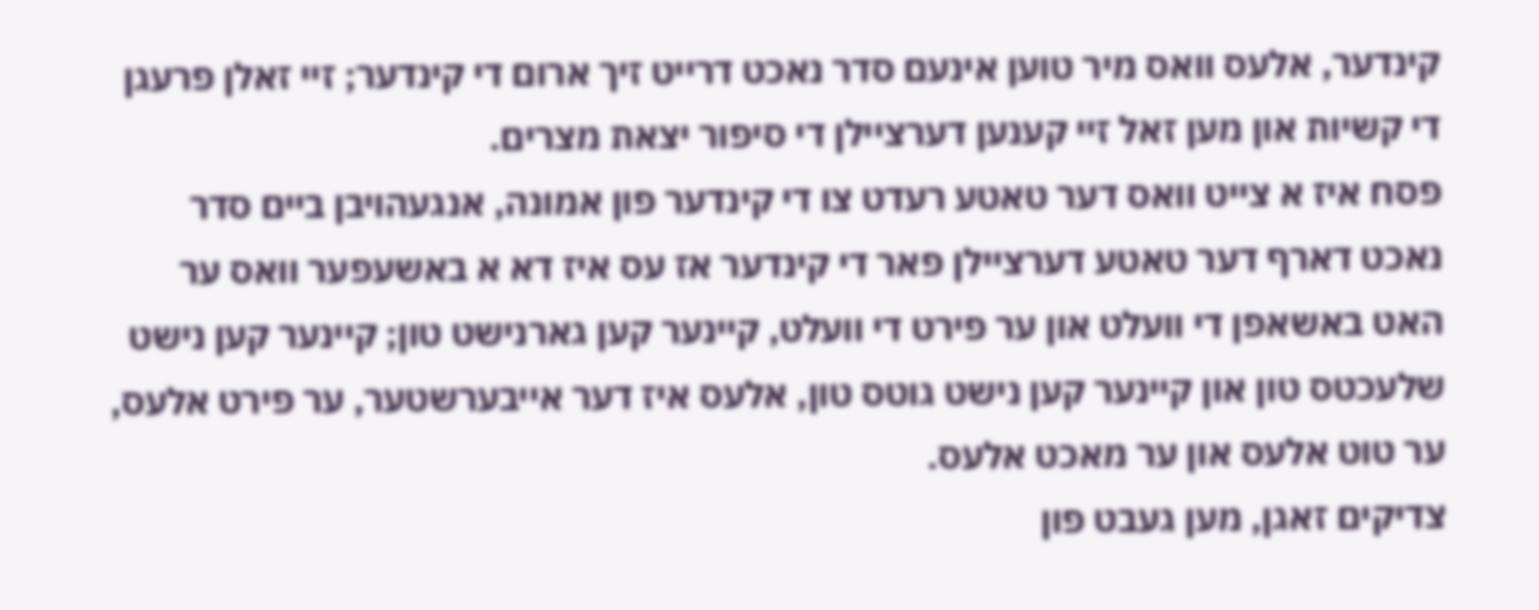קינדער, אלעס וואס מיר טוען אינעם סדר נאכט דרייט זיך ארום די קינדער; זיי זאלן פרעגן די קשיות און מען זאל זיי קענען דערציילן די סיפור יצאת מצרים.
פסח איז א צייט וואס דער טאטע רעדט צו די קינדער פון אמונה, אנגעהויבן ביים סדר נאכט דארף דער טאטע דערציילן פאר די קינדער אז עס איז דא א באשעפער וואס ער האט באשאפן די וועלט און ער פירט די וועלט, קיינער קען גארנישט טון; קיינער קען נישט שלעכטס טון און קיינער קען נישט גוטס טון, אלעס איז דער אייבערשטער, ער פירט אלעס, ער טוט אלעס און ער מאכט אלעס.
צדיקים זאגן, מען געבט פון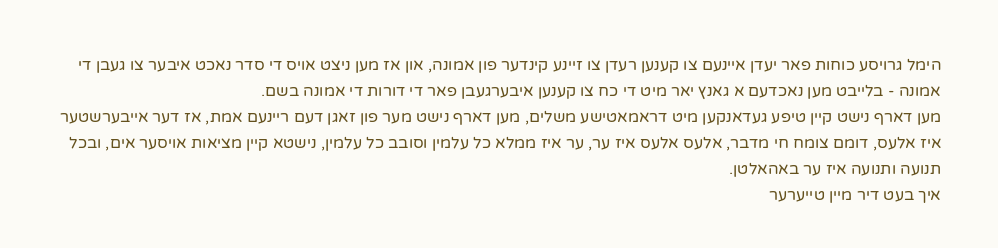הימל גרויסע כוחות פאר יעדן איינעם צו קענען רעדן צו זיינע קינדער פון אמונה, און אז מען ניצט אויס די סדר נאכט איבער צו געבן די אמונה - בלייבט מען נאכדעם א גאנץ יאר מיט די כח צו קענען איבערגעבן פאר די דורות די אמונה בשם.
מען דארף נישט קיין טיפע געדאנקען מיט דראמאטישע משלים, מען דארף נישט מער פון זאגן דעם ריינעם אמת, אז דער אייבערשטער איז אלעס, דומם צומח חי מדבר, אלעס אלעס איז ער, ער איז ממלא כל עלמין וסובב כל עלמין, נישטא קיין מציאות אויסער אים, ובכל תנועה ותנועה איז ער באהאלטן.
איך בעט דיר מיין טייערער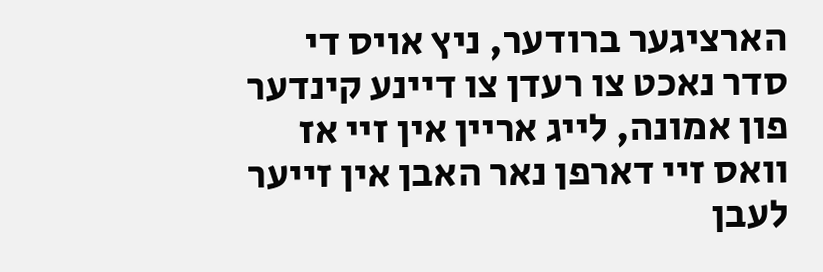הארציגער ברודער, ניץ אויס די סדר נאכט צו רעדן צו דיינע קינדער פון אמונה, לייג אריין אין זיי אז וואס זיי דארפן נאר האבן אין זייער לעבן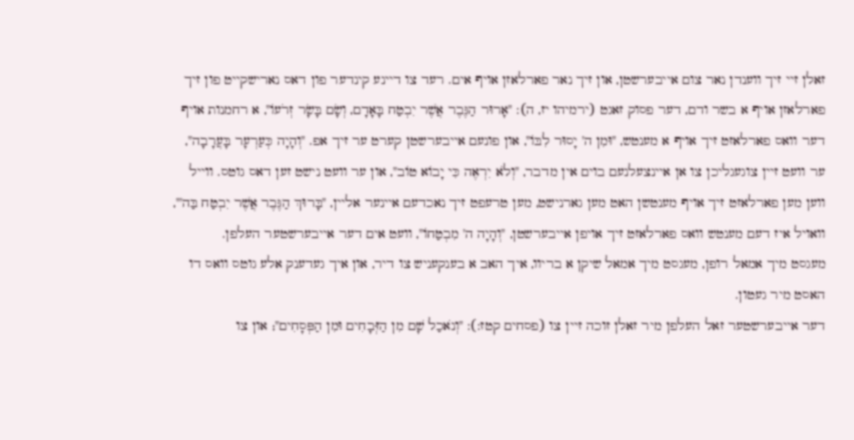זאלן זיי זיך ווענדן נאר צום אייבערשטן, און זיך נאר פארלאזן אויף אים. רעד צו דיינע קינדער פון דאס נארישקייט פון זיך פארלאזן אויף א בשר ודם, דער פסוק זאגט (ירמיהו יז, ה): "אָרוּר הַגֶּבֶר אֲשֶׁר יִבְטַח בָּאָדָם, וְשָׂם בָּשָׂר זְרֹעוֹ", א רחמנות אויף דער וואס פארלאזט זיך אויף א מענטש, "וּמִן ה' יָסוּר לִבּוֹ", און פונעם אייבערשטן קערט ער זיך אפ. "וְהָיָה כְּעַרְעָר בָּעֲרָבָה", ער וועט זיין צוגעגליכן צו אן איינצעלנעם בוים אין מדבר, "וְלֹא יִרְאֶה כִּי יָבוֹא טוֹב", און ער וועט נישט זען דאס גוטס. ווייל ווען מען פארלאזט זיך אויף מענטשן האט מען גארנישט, מען טרעפט זיך נאכדעם איינער אליין, "בָּרוּךְ הַגֶּבֶר אֲשֶׁר יִבְטַח בַּה'", וואויל איז דעם מענטש וואס פארלאזט זיך אויפן אייבערשטן, "וְהָיָה ה' מִבְטַחוֹ", וועט אים דער אייבערשטער העלפן.
מעגסט מיך אמאל רופן, מעגסט מיך אמאל שיקן א בריוו, איך האב א בענקעניש צו דיר, און איך געדענק אלע גוטס וואס דו האסט מיר געטון.
דער אייבערשטער זאל העלפן מיר זאלן זוכה זיין צו (פסחים קטז:): "וְנֹאכַל שָׁם מִן הַזְּבָחִים וּמִן הַפְּסָחִים"; און צו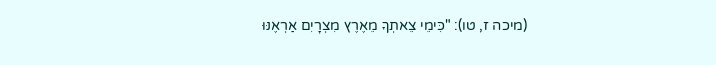(מיכה ז, טו): "כִּימֵי צֵאתְךָ מֵאֶרֶץ מִצְרָיִם אַרְאֶנּוּ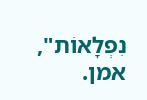נִפְלָאוֹת", אמן.